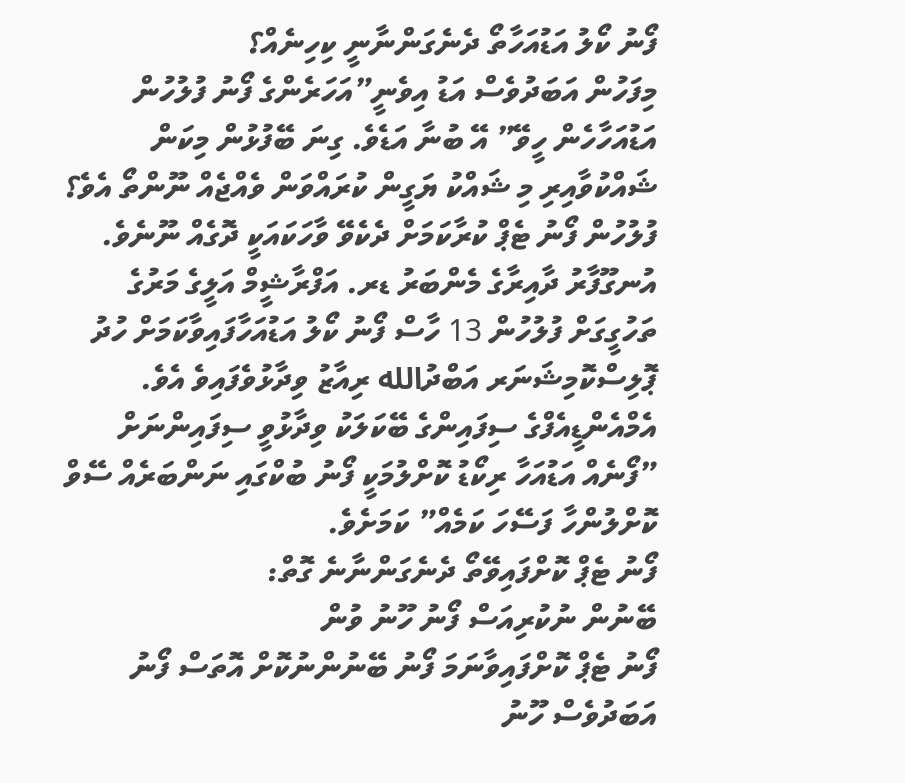ފޯނު ކޯލު އަޑުއަހާތޯ ދެނެގަންނާނީ ކިހިނެއް؟
މިފަހުން އަބަދުވެސް އަޑު އިވެނީ”އަހަރެންގެ ފޯނު ފުލުހުން އަޑުއަހާހެން ހީވޭ” އޭ ބުނާ އަޑެވެ. ގިނަ ބޭފުޅުން މިކަން ޝައްކުވާއިރި މި ޝައްކު ޔަގީން ކުރައްވަން ވެއްޖެއް ނޫންތޯ އެވެ؟
ފުލުހުން ފޯނު ޓެޕް ކުރާކަމަށް ދެކެވޭ ވާހަކައަކީ ދޮގެއް ނޫނެވެ. އުނގޫފާރު ދާއިރާގެ މެންބަރު ޑރ. އަފްރާޝީމް އަލީގެ މަރުގެ ތަހުގީގަށް ފުލުހުން 13 ހާސް ފޯނު ކޯލު އަޑުއަހާފައިވާކަމަށް ހުދު ޕޮލިސްކޮމިޝަނަރ އަބްދުالله ރިއާޒު ވިދާޅުވެފައިވެ އެވެ.
އެމްއެންޑީއެފްގެ ސިފައިންގެ ބޭކަލަކު ވިދާޅުވީ ސިފައިންނަށް ”ފޯނެއް އަޑުއަހާ ރިކޯޑު ކޮށްލުމަކީ ފޯނު ބުކްގައި ނަންބަރެއް ސޭވް ކޮށްލުންހާ ފަސޭހަ ކަމެއް” ކަމަށެވެ.
ފޯނު ޓެޕް ކޮށްފައިވޭތޯ ދެނެގަންނާނެ ގޮތް:
ބޭނުން ނުކުރިއަސް ފޯނު ހޫނު ވުން
ފޯނު ޓެޕް ކޮށްފައިވާނަމަ ފޯނު ބޭނުންނުކޮށް އޮތަސް ފޯނު އަބަދުވެސް ހޫނު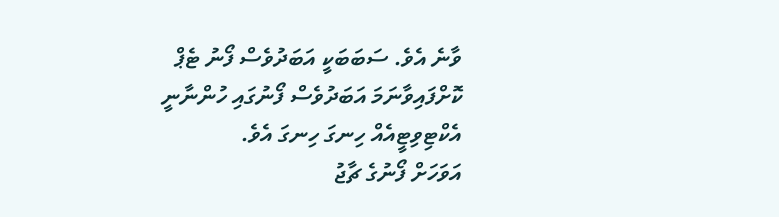ވާނެ އެވެ. ސަބަބަކީ އަބަދުވެސް ފޯނު ޓެޕް ކޮށްފައިވާނަމަ އަބަދުވެސް ފޯނުގައި ހުންނާނީ އެކްޓިވިޓީއެއް ހިނގަ ހިނގަ އެވެ.
އަވަހަށް ފޯނުގެ ޗާޖު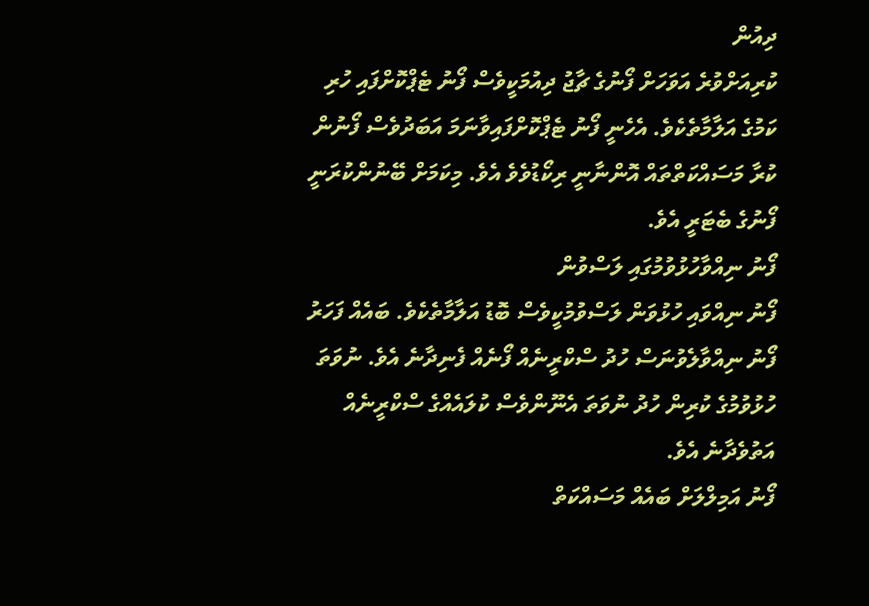ދިއުން
ކުރިއަށްވުރެ އަވަހަށް ފޯނުގެ ޗާޖު ދިއުމަކީވެސް ފޯނު ޓެޕްކޮށްފައި ހުރި ކަމުގެ އަލާމާތެކެވެ. އެހެނީ ފޯނު ޓެޕްކޮށްފައިވާނަމަ އަބަދުވެސް ފޯނުން ކުރާ މަސައްކަތްތައް އޮންނާނީ ރިކޯޑުވެވެ އެވެ. މިކަމަށް ބޭނުންކުރަނީ ފޯނުގެ ބެޓަރީ އެވެ.
ފޯނު ނިއްވާހުޅުވުމުގައި ލަސްވުން
ފޯނު ނިއްވައި ހުޅުވަން ލަސްވުމުކީވެސް ބޮޑު އަލާމާތެކެވެ. ބައެއް ފަހަރު ފޯނު ނިއްވާލެވުނަސް ހުދު ސްކްރީނެއް ފޯނެއް ފެނިދާނެ އެވެ. ނުވަތަ ހުޅުވުމުގެ ކުރިން ހުދު ނުވަތަ އެނޫންވެސް ކުލައެއްގެ ސްކްރީނެއް އަތުވެދާނެ އެވެ.
ފޯނު އަމިލްލަށް ބައެއް މަސައްކަތް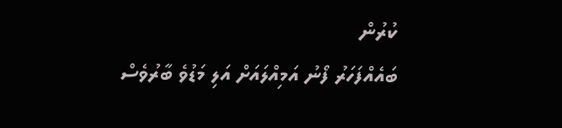ކުރުން
ބައެއްފަހަރު ފޯނު އަމިއްލައަށް އަލި މަޑުވެ ބާރުވެސް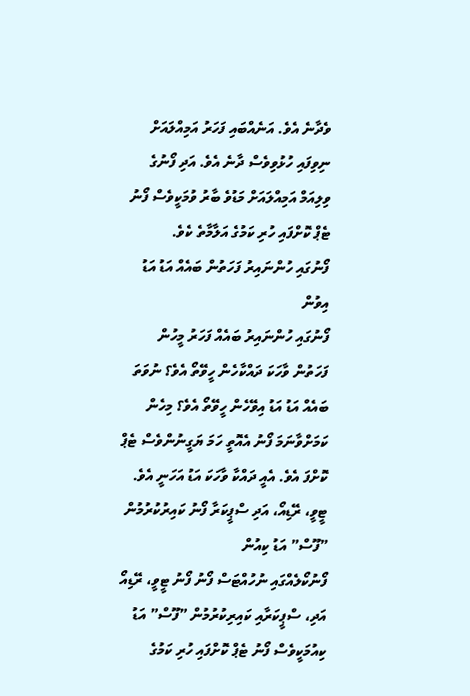ވެދާނެ އެވެ. އަނެއްބައި ފަހަރު އަމިއްލައަށް ނިވިފައި ހުޅުވިވެސް ދާނެ އެވެ. އަދި ފޯނުގެ ވިލިއަމް އަމިއްލައަށް މަޑުވެ ބާރު ވުމަކީވެސް ފޯނު ޓެޕް ކޮށްފައި ހުރި ކަމުގެ އަލާމާތެ ކެވެ.
ފޯނުގައި ހުންނައިރު ފަހަތުން ބައެއް އަޑު އަޑު އިވުން
ފޯނުގައި ހުންނައިރު ބައެއް ފަހަރު މީހުން ފަހަތުން ވާހަކަ ދައްކާހެން ހީވޭތޯ އެވެ؟ ނުވަތަ ބައެއް އަޑު އަޑު އިވޭހެން ހީވޭތޯ އެވެ؟ މިހެން ކަމަށްވާނަމަ ފޯނު އެއޮތީ ހަމަ ޔަގީނުންވެސް ޓެޕް ކޮށްފަ އެވެ. އެއީ ދައްކާ ވާހަކަ އަޑު އަހަނީ އެވެ.
ޓީވީ، ރޭޑިއޯ، އަދި ސްޕީކަރާ ފޯނު ކައިރުކުރުމުން ”ފޫސް” އަޑު ކިއުން
ފޯނުކޯލެއްގައި ނުހުއްޓަސް ފޯނު ފޯނު ޓީވީ، ރޭޑިއޯ އަދި، ސްޕީކަރާއި ކައިރިކުރުމުން ”ފޫސް” އަޑު ކިއުމަކީވެސް ފޯނު ޓެޕް ކޮށްފައި ހުރި ކަމުގެ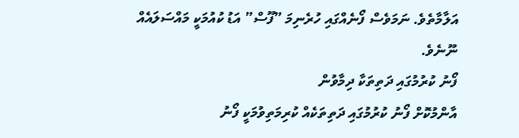އަލާމާތެވެ. ނަމަވެސް ފޯނެއްގައި ހުރެނިމަ ”ފޫސް” އަޑު ކުއުމަކީ މައްސަލައެއް ނޫނެވެ.
ފޯނު ކުރުމުގައި ދަތިތަކާ ދިމާވުން
އާންމުކޮށް ފޯނު ކުރުމުގައި ދަތިތަކެއް ކުރިމަތިވުމަކީ ފޯނު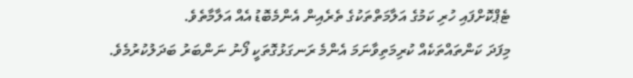ޓެޕްކޮށްފައި ހުރި ކަމުގެ އަލާމަތްތަކުގެ ތެރެއިން އެންމެބޮޑު އެއް އަލާމާތެވެ.
މިފަދަ ކަންތައްތަކެއް ކުރިމަތިވާނަމަ އެންމެ ރަނގަޅުގޮތަކީ ފޯނު ނަންބަރު ބަދަލުކުރުމެވެ.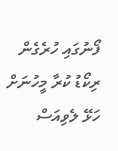ފޯނުގައި ހުރެގެން ރިކޯޑު ކުރާ މީހުނަށް ހަޅޭ ލެވިއަސް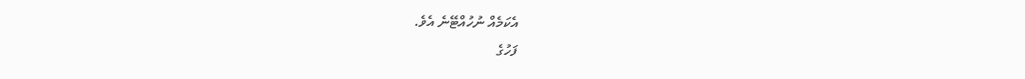އެކަމެއް ނުހުއްޓޭނެ އެވެ.
ފަހުގެ